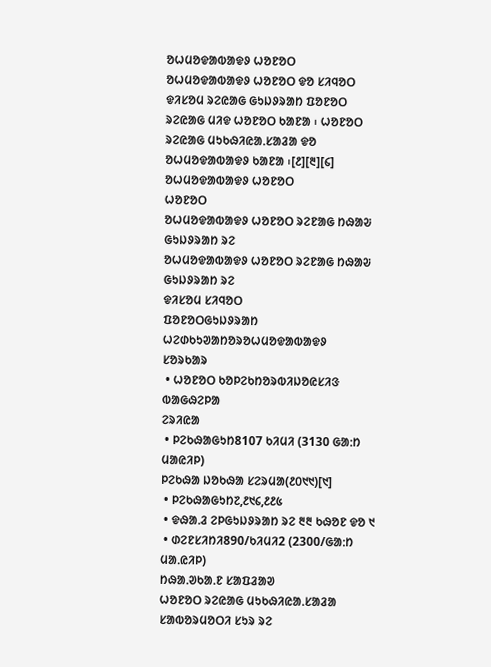ᱚᱦᱢᱚᱫᱟᱵᱟᱫᱽ ᱦᱚᱱᱚᱛ
ᱚᱦᱢᱚᱫᱟᱵᱟᱫᱽ ᱦᱚᱱᱚᱛ ᱫᱚ ᱥᱤᱧᱚᱛ ᱫᱤᱥᱚᱢ ᱨᱮᱭᱟᱜ ᱜᱩᱡᱽᱨᱟᱴ ᱯᱚᱱᱚᱛ ᱨᱮᱭᱟᱜ ᱢᱤᱫ ᱦᱚᱱᱚᱛ ᱠᱟᱱᱟ ᱾ ᱦᱚᱱᱚᱛ ᱨᱮᱭᱟᱜ ᱢᱩᱠᱷᱤᱭᱟᱹᱥᱟᱲᱟ ᱫᱚ ᱚᱦᱢᱚᱫᱟᱵᱟᱫᱽ ᱠᱟᱱᱟ ᱾[᱒][᱓][᱔]
ᱚᱦᱢᱚᱫᱟᱵᱟᱫᱽ ᱦᱚᱱᱚᱛ
ᱦᱚᱱᱚᱛ
ᱚᱦᱢᱚᱫᱟᱵᱟᱫᱽ ᱦᱚᱱᱚᱛ ᱨᱮᱱᱟᱜ ᱴᱷᱟᱶ ᱜᱩᱡᱽᱨᱟᱴ ᱨᱮ
ᱚᱦᱢᱚᱫᱟᱵᱟᱫᱽ ᱦᱚᱱᱚᱛ ᱨᱮᱱᱟᱜ ᱴᱷᱟᱶ ᱜᱩᱡᱽᱨᱟᱴ ᱨᱮ
ᱫᱤᱥᱚᱢ ᱥᱤᱧᱚᱛ
ᱯᱚᱱᱚᱛᱜᱩᱡᱽᱨᱟᱴ
ᱦᱮᱰᱠᱩᱣᱟᱴᱚᱨᱚᱦᱢᱚᱫᱟᱵᱟᱫᱽ
ᱥᱚᱨᱠᱟᱨ
 • ᱦᱚᱱᱚᱛ ᱠᱚᱞᱮᱠᱴᱚᱨᱵᱤᱡᱚᱭᱥᱤᱝ ᱵᱟᱜᱷᱮᱞᱟ
ᱮᱨᱤᱭᱟ
 • ᱞᱮᱠᱷᱟᱜᱩᱴ8107 ᱠᱤᱢᱤ (3130 ᱜᱟᱺᱴ ᱢᱟᱭᱤᱞ)
ᱞᱮᱠᱷᱟ ᱡᱚᱠᱷᱟ ᱥᱮᱨᱢᱟ(᱒᱐᱑᱑)[᱑]
 • ᱞᱮᱠᱷᱟᱜᱩᱴ᱗,᱒᱑᱔,᱒᱒᱕
 • ᱫᱷᱟᱹᱲ ᱮᱞᱜᱩᱡᱽᱨᱟᱴ ᱨᱮ ᱓᱓ ᱠᱷᱚᱱ ᱫᱚ ᱑
 • ᱰᱮᱱᱥᱤᱴᱤ890/ᱠᱤᱢᱤ2 (2300/ᱜᱟᱺᱴ ᱢᱟᱹᱭᱤᱞ)
ᱴᱷᱟᱹᱣᱠᱟᱹᱱ ᱥᱟᱯᱲᱟᱣ
ᱦᱚᱱᱚᱛ ᱨᱮᱭᱟᱜ ᱢᱩᱠᱷᱤᱭᱟᱹᱥᱟᱲᱟ ᱥᱟᱵᱚᱨᱢᱚᱛᱤ ᱥᱩᱨ ᱨᱮ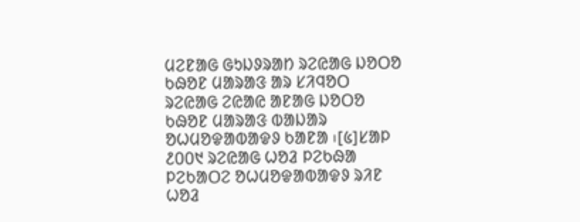ᱢᱮᱱᱟᱜ ᱜᱩᱡᱽᱨᱟᱴ ᱨᱮᱭᱟᱜ ᱡᱚᱛᱚ ᱠᱷᱚᱱ ᱢᱟᱨᱟᱝ ᱟᱨ ᱥᱤᱧᱚᱛ ᱨᱮᱭᱟᱜ ᱮᱭᱟᱭ ᱟᱱᱟᱜ ᱡᱚᱛᱚ ᱠᱷᱚᱱ ᱢᱟᱨᱟᱝ ᱵᱟᱡᱟᱨ ᱚᱦᱢᱚᱫᱟᱵᱟᱫᱽ ᱠᱟᱱᱟ ᱾[᱕]ᱥᱟᱞ ᱒᱐᱐᱑ ᱨᱮᱭᱟᱜ ᱦᱚᱲ ᱞᱮᱠᱷᱟ ᱞᱮᱠᱟᱛᱮ ᱚᱦᱢᱚᱫᱟᱵᱟᱫᱽ ᱨᱤᱱ ᱦᱚᱲ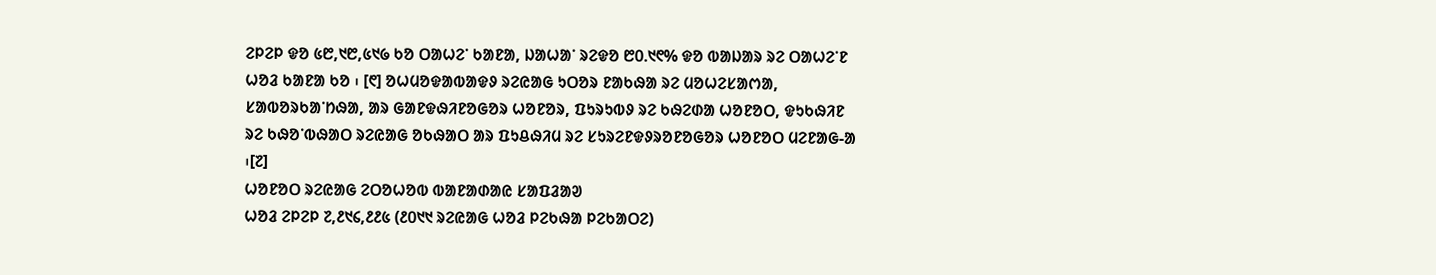ᱮᱞᱮᱞ ᱫᱚ ᱕᱘,᱑᱘,᱕᱑᱙ ᱠᱚ ᱛᱟᱦᱮᱸ ᱠᱟᱱᱟ, ᱡᱟᱦᱟᱸ ᱨᱮᱫᱚ ᱘᱐ᱹ᱑᱖% ᱫᱚ ᱵᱟᱡᱟᱨ ᱨᱮ ᱛᱟᱦᱮᱸᱱ ᱦᱚᱲ ᱠᱟᱱᱟ ᱠᱚ ᱾ [᱖] ᱚᱦᱢᱚᱫᱟᱵᱟᱫᱽ ᱨᱮᱭᱟᱜ ᱩᱛᱚᱨ ᱱᱟᱠᱷᱟ ᱨᱮ ᱢᱚᱦᱮᱥᱟᱬᱟ, ᱥᱟᱵᱚᱨᱠᱟᱸᱴᱷᱟ, ᱟᱨ ᱜᱟᱱᱫᱷᱤᱱᱚᱜᱚᱨ ᱦᱚᱱᱚᱨ, ᱯᱩᱨᱩᱵᱽ ᱨᱮ ᱠᱷᱮᱰᱟ ᱦᱚᱱᱚᱛ, ᱫᱩᱠᱷᱤᱱ ᱨᱮ ᱠᱷᱚᱸᱵᱷᱟᱛ ᱨᱮᱭᱟᱜ ᱚᱠᱷᱟᱛ ᱟᱨ ᱯᱩᱪᱷᱤᱢ ᱨᱮ ᱥᱩᱨᱮᱱᱫᱽᱨᱚᱱᱚᱜᱚᱨ ᱦᱚᱱᱚᱛ ᱢᱮᱱᱟᱜ-ᱟ ᱾[᱗]
ᱦᱚᱱᱚᱛ ᱨᱮᱭᱟᱜ ᱮᱛᱚᱦᱚᱵ ᱵᱟᱱᱟᱰᱟᱭ ᱥᱟᱯᱲᱟᱣ
ᱦᱚᱲ ᱮᱞᱮᱞ ᱗,᱒᱑᱔,᱒᱒᱕ (᱒᱐᱑᱑ ᱨᱮᱭᱟᱜ ᱦᱚᱲ ᱞᱮᱠᱷᱟ ᱞᱮᱠᱟᱛᱮ)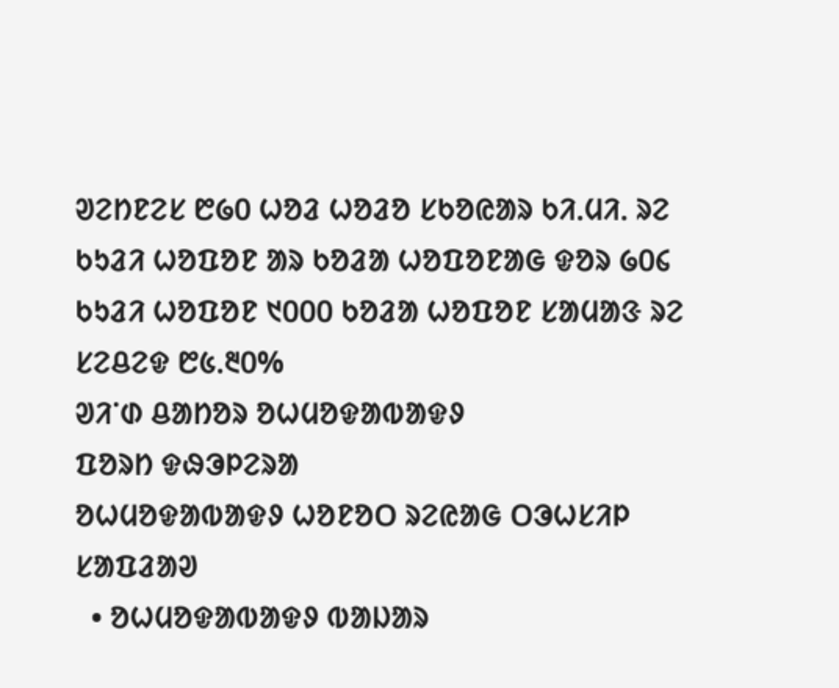ᱣᱮᱴᱱᱮᱥ ᱘᱙᱐ ᱦᱚᱲ ᱦᱚᱲᱚ ᱥᱠᱚᱭᱟᱨ ᱠᱤᱹᱢᱤᱹ ᱨᱮ
ᱠᱩᱲᱤ ᱦᱚᱯᱚᱱ ᱟᱨ ᱠᱚᱲᱟ ᱦᱚᱯᱚᱱᱟᱜ ᱫᱚᱨ ᱙᱐᱔ ᱠᱩᱲᱤ ᱦᱚᱯᱚᱱ ᱑᱐᱐᱐ ᱠᱚᱲᱟ ᱦᱚᱯᱚᱱ ᱥᱟᱢᱟᱝ ᱨᱮ
ᱥᱮᱪᱮᱫ ᱘᱕ᱹ᱓᱐%
ᱣᱤᱸᱰ ᱪᱟᱴᱚᱨ ᱚᱦᱢᱚᱫᱟᱵᱟᱫᱽ
ᱯᱚᱨᱴ ᱫᱷᱳᱞᱮᱨᱟ
ᱚᱦᱢᱚᱫᱟᱵᱟᱫᱽ ᱦᱚᱱᱚᱛ ᱨᱮᱭᱟᱜ ᱛᱳᱦᱥᱤᱞ ᱥᱟᱯᱲᱟᱣ
  • ᱚᱦᱢᱚᱫᱟᱵᱟᱫᱽ ᱵᱟᱡᱟᱨ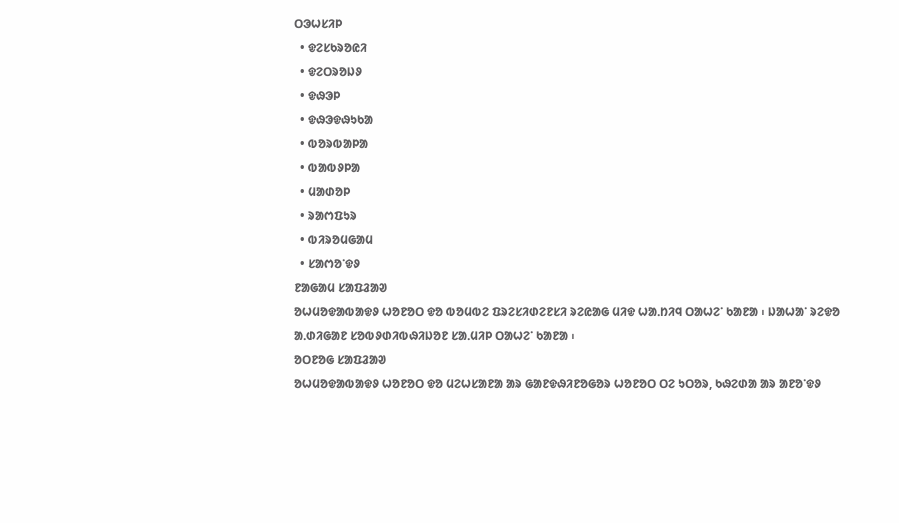ᱛᱳᱦᱥᱤᱞ
  • ᱫᱮᱥᱠᱨᱚᱭᱤ
  • ᱫᱮᱛᱨᱚᱡᱽ
  • ᱫᱷᱳᱞ
  • ᱫᱷᱳᱫᱷᱩᱠᱟ
  • ᱵᱚᱨᱵᱟᱞᱟ
  • ᱵᱟᱵᱽᱞᱟ
  • ᱢᱟᱰᱚᱞ
  • ᱨᱟᱬᱯᱩᱨ
  • ᱵᱤᱨᱚᱢᱜᱟᱢ
  • ᱥᱟᱬᱚᱸᱫᱽ
ᱱᱟᱜᱟᱢ ᱥᱟᱯᱲᱟᱣ
ᱚᱦᱢᱚᱫᱟᱵᱟᱫᱽ ᱦᱚᱱᱚᱛ ᱫᱚ ᱵᱚᱢᱵᱮ ᱯᱨᱮᱥᱤᱰᱮᱱᱥᱤ ᱨᱮᱭᱟᱜ ᱢᱤᱫ ᱦᱟᱹᱴᱤᱧ ᱛᱟᱦᱮᱸ ᱠᱟᱱᱟ ᱾ ᱡᱟᱦᱟᱸ ᱨᱮᱫᱚ ᱟᱹᱰᱤᱜᱟᱱ ᱥᱚᱵᱽᱰᱤᱵᱷᱤᱡᱚᱱ ᱥᱟᱹᱢᱤᱞ ᱛᱟᱦᱮᱸ ᱠᱟᱱᱟ ᱾
ᱚᱛᱱᱚᱜ ᱥᱟᱯᱲᱟᱣ
ᱚᱦᱢᱚᱫᱟᱵᱟᱫᱽ ᱦᱚᱱᱚᱛ ᱫᱚ ᱢᱮᱦᱥᱟᱱᱟ ᱟᱨ ᱜᱟᱱᱫᱷᱤᱱᱚᱜᱚᱨ ᱦᱚᱱᱚᱛ ᱛᱮ ᱩᱛᱚᱨ, ᱠᱷᱮᱰᱟ ᱟᱨ ᱟᱱᱚᱸᱫᱽ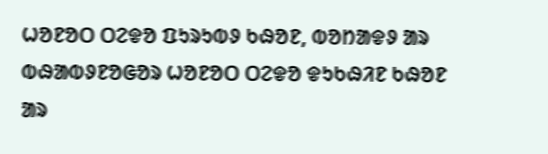ᱦᱚᱱᱚᱛ ᱛᱮᱫᱚ ᱯᱩᱨᱩᱵᱽ ᱠᱷᱚᱱ, ᱵᱚᱴᱟᱫᱽ ᱟᱨ ᱵᱷᱟᱵᱽᱱᱚᱜᱚᱨ ᱦᱚᱱᱚᱛ ᱛᱮᱫᱚ ᱫᱩᱠᱷᱤᱱ ᱠᱷᱚᱱ ᱟᱨ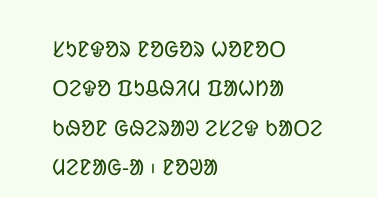ᱥᱩᱱᱫᱚᱨ ᱱᱚᱜᱚᱨ ᱦᱚᱱᱚᱛ ᱛᱮᱫᱚ ᱯᱩᱪᱷᱤᱢ ᱯᱟᱦᱴᱟ ᱠᱷᱚᱱ ᱜᱷᱮᱨᱟᱣ ᱮᱥᱮᱫ ᱠᱟᱛᱮ ᱢᱮᱱᱟᱜ-ᱟ ᱾ ᱱᱚᱣᱟ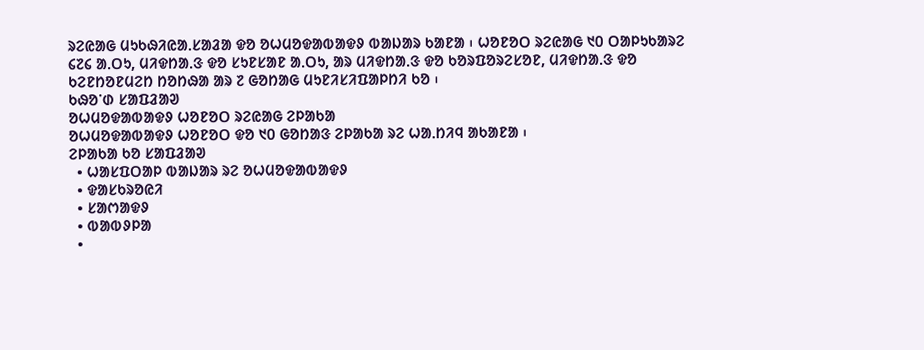ᱨᱮᱭᱟᱜ ᱢᱩᱠᱷᱤᱭᱟᱹᱥᱟᱲᱟ ᱫᱚ ᱚᱦᱢᱚᱫᱟᱵᱟᱫᱽ ᱵᱟᱡᱟᱨ ᱠᱟᱱᱟ ᱾ ᱦᱚᱱᱚᱛ ᱨᱮᱭᱟᱜ ᱑᱐ ᱛᱟᱞᱩᱠᱟᱨᱮ ᱔᱗᱔ ᱟᱹᱛᱩ, ᱢᱤᱫᱴᱟᱹᱝ ᱫᱚ ᱥᱩᱱᱥᱟᱱ ᱟᱹᱛᱩ, ᱟᱨ ᱢᱤᱫᱴᱟᱹᱝ ᱫᱚ ᱠᱚᱨᱯᱚᱨᱮᱥᱚᱱ, ᱢᱤᱫᱴᱟᱹᱝ ᱫᱚ ᱠᱮᱱᱴᱚᱱᱢᱮᱴ ᱴᱚᱴᱷᱟ ᱟᱨ ᱗ ᱜᱚᱴᱟᱜ ᱢᱩᱱᱤᱥᱤᱯᱟᱞᱴᱤ ᱠᱚ ᱾
ᱠᱷᱚᱸᱰ ᱥᱟᱯᱲᱟᱣ
ᱚᱦᱢᱚᱫᱟᱵᱟᱫᱽ ᱦᱚᱱᱚᱛ ᱨᱮᱭᱟᱜ ᱮᱞᱟᱠᱟ
ᱚᱦᱢᱚᱫᱟᱵᱟᱫᱽ ᱦᱚᱱᱚᱛ ᱫᱚ ᱑᱐ ᱜᱚᱴᱟᱝ ᱮᱞᱟᱠᱟ ᱨᱮ ᱦᱟᱹᱴᱤᱧ ᱟᱠᱟᱱᱟ ᱾
ᱮᱞᱟᱠᱟ ᱠᱚ ᱥᱟᱯᱲᱟᱣ
  • ᱦᱟᱥᱯᱛᱟᱞ ᱵᱟᱡᱟᱨ ᱨᱮ ᱚᱦᱢᱚᱫᱟᱵᱟᱫᱽ
  • ᱫᱟᱥᱠᱨᱚᱭᱤ
  • ᱥᱟᱬᱟᱫᱽ
  • ᱵᱟᱵᱽᱞᱟ
  •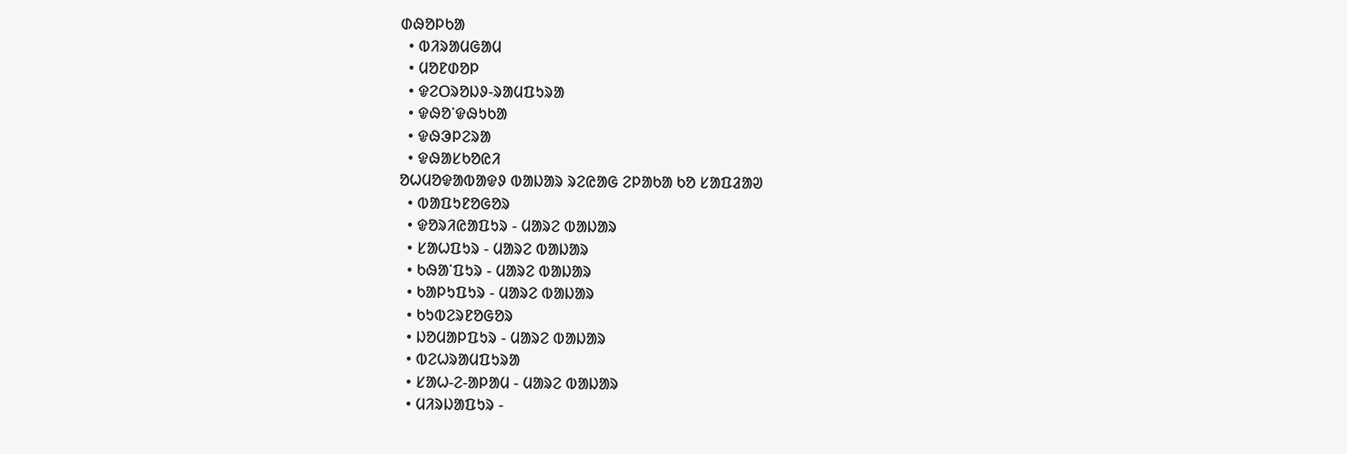ᱰᱷᱚᱞᱠᱟ
  • ᱵᱤᱨᱟᱢᱜᱟᱢ
  • ᱢᱚᱱᱰᱚᱞ
  • ᱫᱮᱛᱨᱚᱡᱽ-ᱨᱟᱢᱯᱩᱨᱟ
  • ᱫᱷᱚᱸᱫᱷᱩᱠᱟ
  • ᱫᱷᱳᱞᱮᱨᱟ
  • ᱫᱷᱟᱥᱠᱚᱭᱤ
ᱚᱦᱢᱚᱫᱟᱵᱟᱫᱽ ᱵᱟᱡᱟᱨ ᱨᱮᱭᱟᱜ ᱮᱞᱟᱠᱟ ᱠᱚ ᱥᱟᱯᱲᱟᱣ
  • ᱵᱟᱯᱩᱱᱚᱜᱚᱨ
  • ᱫᱚᱨᱤᱭᱟᱯᱩᱨ - ᱢᱟᱨᱮ ᱵᱟᱡᱟᱨ
  • ᱥᱟᱦᱯᱩᱨ - ᱢᱟᱨᱮ ᱵᱟᱡᱟᱨ
  • ᱠᱷᱟᱸᱯᱩᱨ - ᱢᱟᱨᱮ ᱵᱟᱡᱟᱨ
  • ᱠᱟᱞᱩᱯᱩᱨ - ᱢᱟᱨᱮ ᱵᱟᱡᱟᱨ
  • ᱠᱩᱵᱮᱨᱱᱚᱜᱚᱨ
  • ᱡᱚᱢᱟᱞᱯᱩᱨ - ᱢᱟᱨᱮ ᱵᱟᱡᱟᱨ
  • ᱵᱮᱦᱨᱟᱢᱯᱩᱨᱟ
  • ᱥᱟᱦ-ᱮ-ᱟᱞᱟᱢ - ᱢᱟᱨᱮ ᱵᱟᱡᱟᱨ
  • ᱢᱤᱨᱡᱟᱯᱩᱨ -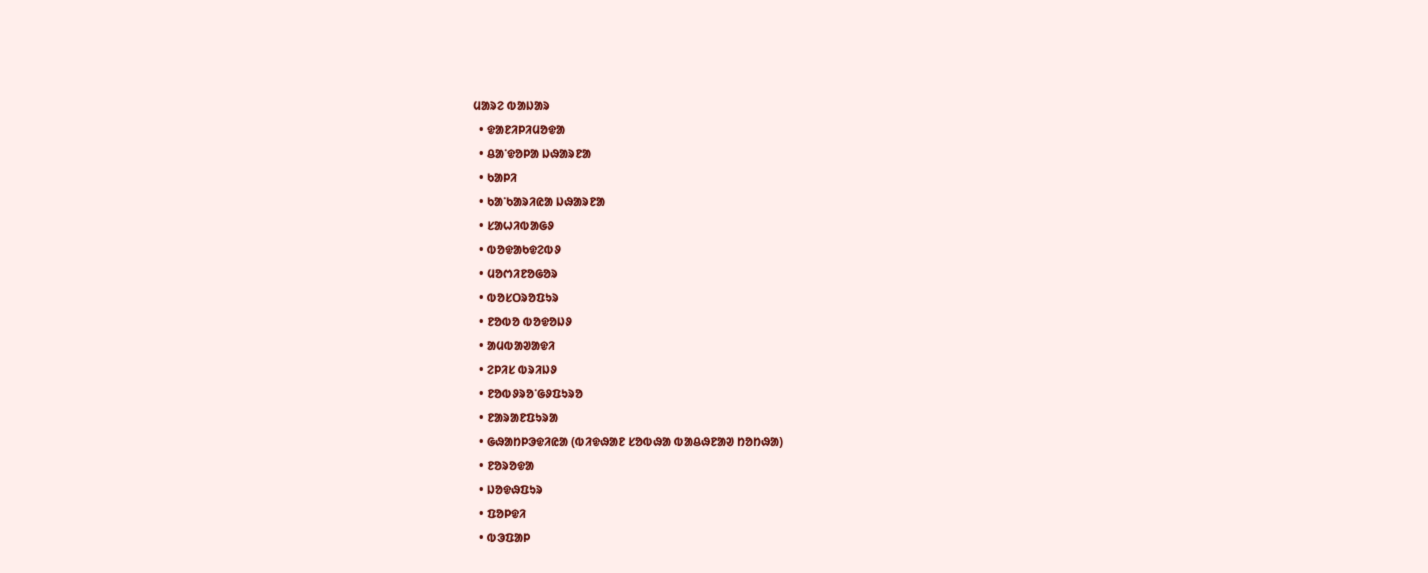ᱢᱟᱨᱮ ᱵᱟᱡᱟᱨ
  • ᱫᱟᱱᱤᱞᱤᱢᱚᱫᱟ
  • ᱪᱟᱸᱫᱚᱞᱟ ᱡᱷᱟᱨᱱᱟ
  • ᱠᱟᱞᱤ
  • ᱠᱟᱸᱠᱟᱨᱤᱭᱟ ᱡᱷᱟᱨᱱᱟ
  • ᱥᱟᱦᱤᱵᱟᱜᱽ
  • ᱵᱚᱫᱟᱠᱫᱮᱵᱽ
  • ᱢᱚᱬᱤᱱᱚᱜᱚᱨ
  • ᱵᱚᱥᱛᱨᱚᱯᱩᱨ
  • ᱱᱚᱵᱚ ᱵᱚᱫᱚᱡᱽ
  • ᱟᱢᱵᱟᱣᱟᱫᱤ
  • ᱮᱞᱤᱥ ᱵᱨᱤᱡᱽ
  • ᱱᱚᱵᱽᱨᱚᱸᱜᱽᱯᱩᱨᱚ
  • ᱱᱟᱨᱟᱱᱯᱩᱨᱟ
  • ᱜᱷᱟᱴᱞᱳᱫᱤᱭᱟ (ᱵᱤᱫᱷᱟᱱ ᱥᱚᱵᱷᱟ ᱵᱟᱪᱷᱱᱟᱣ ᱴᱚᱴᱷᱟ)
  • ᱱᱚᱨᱚᱫᱟ
  • ᱡᱚᱫᱷᱯᱩᱨ
  • ᱯᱚᱞᱫᱤ
  • ᱵᱳᱯᱟᱞ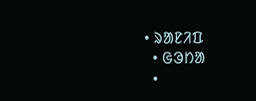• ᱨᱟᱱᱤᱯ
  • ᱜᱳᱴᱟ
  •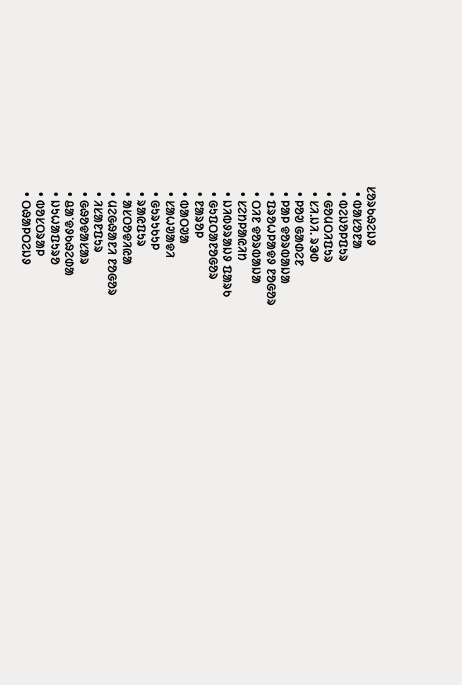ᱥᱚᱨᱠᱷᱮᱡᱽ
  • ᱵᱟᱥᱚᱱᱟ
  • ᱵᱮᱡᱚᱞᱯᱩᱨ
  • ᱜᱚᱢᱛᱤᱯᱩᱨ
  • ᱥᱤ.ᱡᱤ. ᱨᱳᱰ
  • ᱞᱚᱣ ᱜᱟᱰᱮᱱ
  • ᱞᱟᱞ ᱫᱚᱨᱵᱟᱡᱟ
  • ᱯᱨᱚᱦᱞᱟᱫᱽ ᱱᱚᱜᱚᱨ
  • ᱛᱤᱱ ᱫᱚᱨᱵᱟᱡᱟ
  • ᱥᱮᱴᱞᱟᱭᱤᱴ
  • ᱡᱤᱵᱽᱨᱟᱡᱽ ᱯᱟᱨᱠ
  • ᱜᱩᱯᱛᱟᱱᱚᱜᱚᱨ
  • ᱱᱟᱨᱚᱞ
  • ᱵᱟᱛᱣᱟ
  • ᱥᱟᱦᱣᱟᱫᱤ
  • ᱜᱩᱨᱩᱠᱩᱞ
  • ᱨᱟᱭᱯᱩᱨ
  • ᱟᱥᱛᱚᱫᱤᱭᱟ
  • ᱢᱮᱜᱷᱟᱱᱤ ᱱᱚᱜᱚᱨ
  • ᱤᱥᱟᱱᱯᱩᱨ
  • ᱜᱷᱚᱫᱟᱥᱟᱨ
  • ᱪᱟᱸᱫᱽᱠᱷᱮᱰᱟ
  • ᱡᱩᱦᱟᱯᱩᱨᱚ
  • ᱵᱚᱥᱛᱨᱟᱞ
  • ᱛᱷᱟᱞᱛᱮᱡᱽ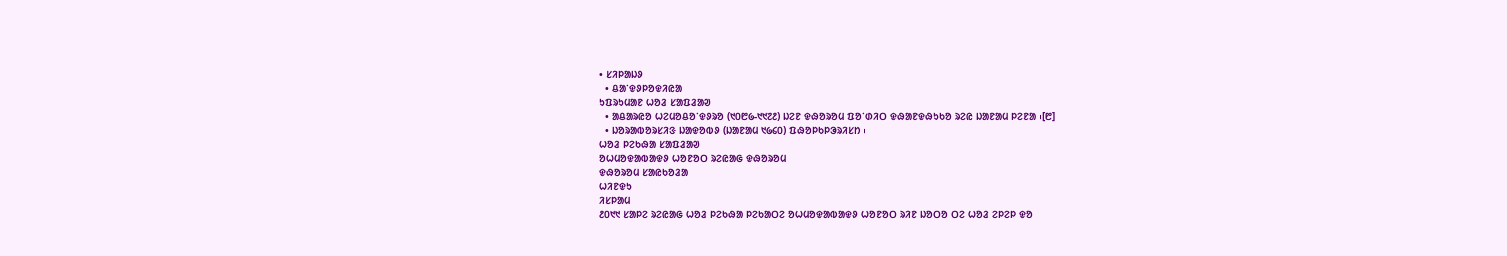• ᱥᱤᱞᱟᱡᱽ
  • ᱪᱟᱸᱫᱽᱞᱚᱫᱤᱭᱟ
ᱩᱯᱨᱩᱢᱟᱱ ᱦᱚᱲ ᱥᱟᱯᱲᱟᱣ
  • ᱟᱪᱟᱨᱭᱚ ᱦᱮᱢᱚᱪᱚᱸᱫᱽᱨᱚ (᱑᱐᱘᱙-᱑᱑᱗᱒) ᱡᱮᱱ ᱫᱷᱚᱨᱚᱢ ᱯᱚᱸᱰᱤᱛ ᱫᱷᱟᱱᱫᱷᱩᱠᱚ ᱨᱮᱭ ᱡᱟᱱᱟᱢ ᱞᱮᱱᱟ ᱾[᱘]
  • ᱡᱚᱨᱟᱵᱚᱨᱥᱤᱝ ᱡᱟᱫᱚᱵᱽ (ᱡᱟᱱᱟᱢ ᱑᱙᱔᱐) ᱯᱷᱚᱞᱠᱞᱳᱨᱤᱥᱴ ᱾
ᱦᱚᱲ ᱞᱮᱠᱷᱟ ᱥᱟᱯᱲᱟᱣ
ᱚᱦᱢᱚᱫᱟᱵᱟᱫᱽ ᱦᱚᱱᱚᱛ ᱨᱮᱭᱟᱜ ᱫᱷᱚᱨᱚᱢ
ᱫᱷᱚᱨᱚᱢ ᱥᱟᱭᱠᱚᱲᱟ
ᱦᱤᱱᱫᱩ
ᱤᱥᱞᱟᱢ
᱒᱐᱑᱑ ᱥᱟᱞᱮ ᱨᱮᱭᱟᱜ ᱦᱚᱲ ᱞᱮᱠᱷᱟ ᱞᱮᱠᱟᱛᱮ ᱚᱦᱢᱚᱫᱟᱵᱟᱫᱽ ᱦᱚᱱᱚᱛ ᱨᱤᱱ ᱡᱚᱛᱚ ᱛᱮ ᱦᱚᱲ ᱮᱞᱮᱞ ᱫᱚ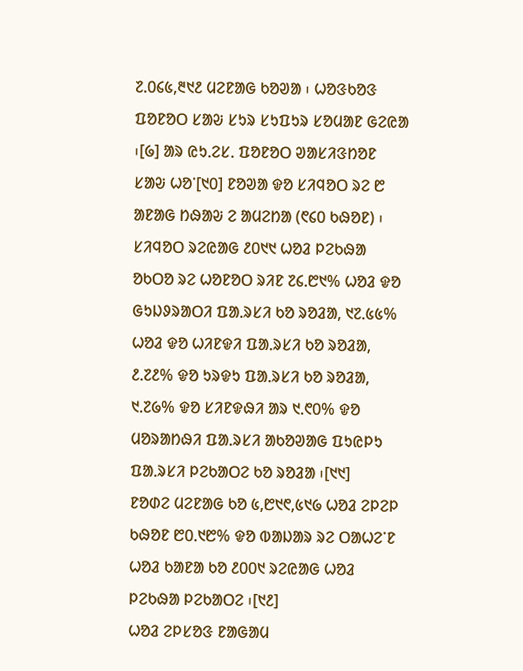᱗ᱹ᱐᱔᱕,᱓᱑᱒ ᱢᱮᱱᱟᱜ ᱠᱚᱣᱟ ᱾ ᱦᱚᱝᱠᱚᱝ ᱯᱚᱱᱚᱛ ᱥᱟᱶ ᱥᱩᱨ ᱥᱩᱯᱩᱨ ᱥᱚᱢᱟᱱ ᱜᱮᱭᱟ ᱾[᱙] ᱟᱨ ᱭᱩᱹᱮᱥᱹ ᱯᱚᱱᱚᱛ ᱣᱟᱥᱤᱝᱴᱚᱱ ᱥᱟᱶ ᱦᱚᱸ[᱑᱐] ᱱᱚᱣᱟ ᱫᱚ ᱥᱤᱧᱚᱛ ᱨᱮ ᱘ ᱟᱱᱟᱜ ᱴᱷᱟᱶ ᱮ ᱟᱢᱮᱴᱟ (᱖᱔᱐ ᱠᱷᱚᱱ) ᱾
ᱥᱤᱧᱚᱛ ᱨᱮᱭᱟᱜ ᱒᱐᱑᱑ ᱦᱚᱲ ᱞᱮᱠᱷᱟ ᱚᱠᱛᱚ ᱨᱮ ᱦᱚᱱᱚᱛ ᱨᱤᱱ ᱗᱔ᱹ᱘᱑% ᱦᱚᱲ ᱫᱚ ᱜᱩᱡᱽᱨᱟᱛᱤ ᱯᱟᱹᱨᱥᱤ ᱠᱚ ᱨᱚᱲᱟ, ᱑᱗ᱹ᱕᱕% ᱦᱚᱲ ᱫᱚ ᱦᱤᱱᱫᱤ ᱯᱟᱹᱨᱥᱤ ᱠᱚ ᱨᱚᱲᱟ, ᱒ᱹ᱗᱒% ᱫᱚ ᱩᱨᱫᱩ ᱯᱟᱹᱨᱥᱤ ᱠᱚ ᱨᱚᱲᱟ, ᱑ᱹ᱗᱙% ᱫᱚ ᱥᱤᱱᱫᱷᱤ ᱟᱨ ᱑ᱹ᱖᱐% ᱫᱚ ᱢᱚᱨᱟᱴᱷᱤ ᱯᱟᱹᱨᱥᱤ ᱟᱠᱚᱣᱟᱜ ᱯᱩᱭᱞᱩ ᱯᱟᱹᱨᱥᱤ ᱞᱮᱠᱟᱛᱮ ᱠᱚ ᱨᱚᱲᱟ ᱾[᱑᱑]
ᱱᱚᱰᱮ ᱢᱮᱱᱟᱜ ᱠᱚ ᱕,᱘᱑᱖,᱕᱑᱙ ᱦᱚᱲ ᱮᱞᱮᱞ ᱠᱷᱚᱱ ᱘᱐ᱹ᱑᱘% ᱫᱚ ᱵᱟᱡᱟᱨ ᱨᱮ ᱛᱟᱦᱮᱸᱱ ᱦᱚᱲ ᱠᱟᱱᱟ ᱠᱚ ᱒᱐᱐᱑ ᱨᱮᱭᱟᱜ ᱦᱚᱲ ᱞᱮᱠᱷᱟ ᱞᱮᱠᱟᱛᱮ ᱾[᱑᱒]
ᱦᱚᱲ ᱮᱞᱥᱚᱝ ᱱᱟᱜᱟᱢ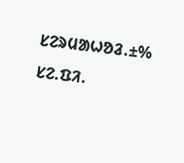ᱥᱮᱨᱢᱟᱦᱚᱲ.±% ᱥᱮ.ᱯᱤ.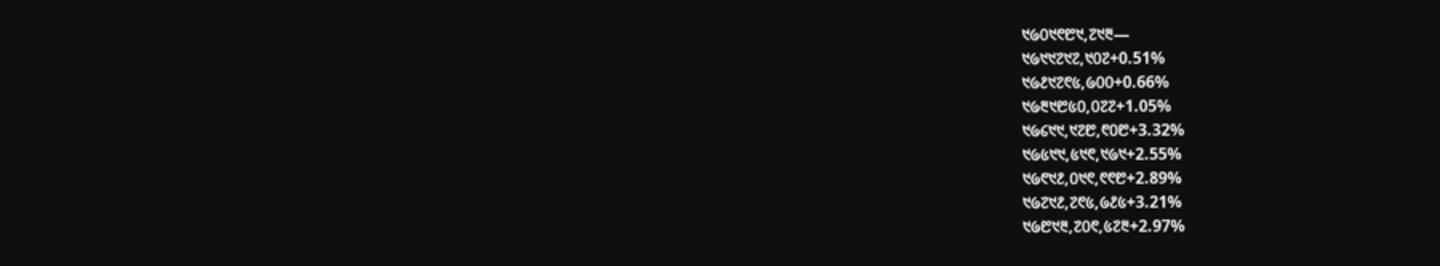᱑᱙᱐᱑᱖᱘᱑,᱗᱑᱓—
᱑᱙᱑᱑᱗᱑᱗,᱑᱐᱗+0.51%
᱑᱙᱒᱑᱗᱖᱕,᱙᱐᱐+0.66%
᱑᱙᱓᱑᱘᱕᱐,᱐᱗᱗+1.05%
᱑᱙᱔᱑᱑,᱑᱗᱘,᱖᱐᱘+3.32%
᱑᱙᱕᱑᱑,᱕᱑᱖,᱑᱙᱑+2.55%
᱑᱙᱖᱑᱒,᱐᱑᱖,᱖᱖᱘+2.89%
᱑᱙᱗᱑᱒,᱗᱖᱕,᱙᱒᱕+3.21%
᱑᱙᱘᱑᱓,᱗᱐᱖,᱕᱗᱓+2.97%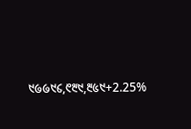᱑᱙᱙᱑᱔,᱖᱓᱑,᱓᱕᱑+2.25%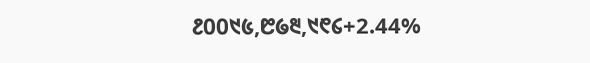᱒᱐᱐᱑᱕,᱘᱙᱓,᱑᱖᱔+2.44%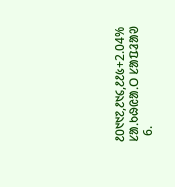᱒᱐᱑᱑᱗,᱒᱑᱔,᱒᱒᱕+2.04%
ᱥᱟᱹᱠᱷᱭᱟᱹᱛ ᱥᱟᱯᱲᱟᱣ
  6.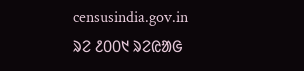censusindia.gov.in ᱨᱮ ᱒᱐᱐᱑ ᱨᱮᱭᱟᱜ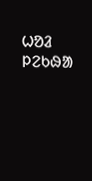ᱦᱚᱲ ᱞᱮᱠᱷᱟ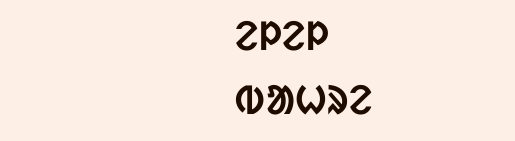ᱮᱞᱮᱞ
ᱵᱟᱦᱨᱮ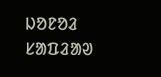ᱡᱚᱱᱚᱲ ᱥᱟᱯᱲᱟᱣ